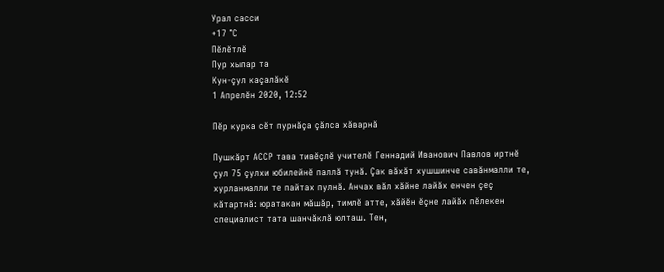Урал сасси
+17 °С
Пӗлӗтлӗ
Пур хыпар та
Кун-çул каçалăкĕ
1 Апрелӗн 2020, 12:52

Пĕр курка сĕт пурнăçа çăлса хăварнă

Пушкăрт АССР тава тивĕçлĕ учителĕ Геннадий Иванович Павлов иртнĕ çул 75 çулхи юбилейнĕ паллă тунă. Çак вăхăт хушшинче савăнмалли те‚ хурланмалли те пайтах пулнă. Анчах вăл хăйне лайăх енчен çеç кăтартнă: юратакан мăшăр‚ тимлĕ атте‚ хăйĕн ĕçне лайăх пĕлекен специалист тата шанчăклă юлташ. Тен‚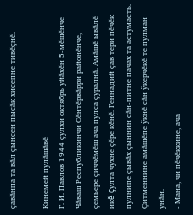çавăнпа та вăл çынсен пысăк хисепне тивĕçнĕ.

Кинемей пулăшăвĕ
Г. И. Павлов 1944 çулхи октябрь уйăхĕн 5-мĕшĕнче Чăваш Республикинчи Сĕнтĕрвăрри районĕнче‚ çемьере çиччĕмĕш ача пулса çуралнă. Амăшĕ ывăлĕ икĕ çулта чухне çĕре кĕнĕ. Геннадий çав тери пĕчĕк пулнипе çывăх çыннин сăн-питне пачах та астумасть. Çитменнине амăшĕпе ÿкнĕ сăн ÿкерчĕкĕ те пулман унăн.
- Мана‚ чи пĕчĕккине‚ ача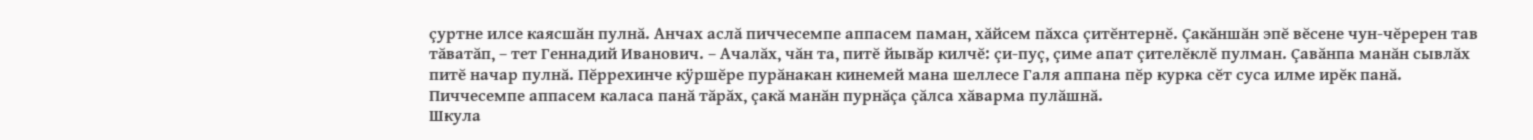çуртне илсе каясшăн пулнă. Анчах аслă пиччесемпе аппасем паман‚ хăйсем пăхса çитĕнтернĕ. Çакăншăн эпĕ вĕсене чун-чĕререн тав тăватăп‚ – тет Геннадий Иванович. – Ачалăх‚ чăн та‚ питĕ йывăр килчĕ: çи-пуç‚ çиме апат çителĕклĕ пулман. Çавăнпа манăн сывлăх питĕ начар пулнă. Пĕррехинче кÿршĕре пурăнакан кинемей мана шеллесе Галя аппана пĕр курка сĕт суса илме ирĕк панă. Пиччесемпе аппасем каласа панă тăрăх‚ çакă манăн пурнăçа çăлса хăварма пулăшнă.
Шкула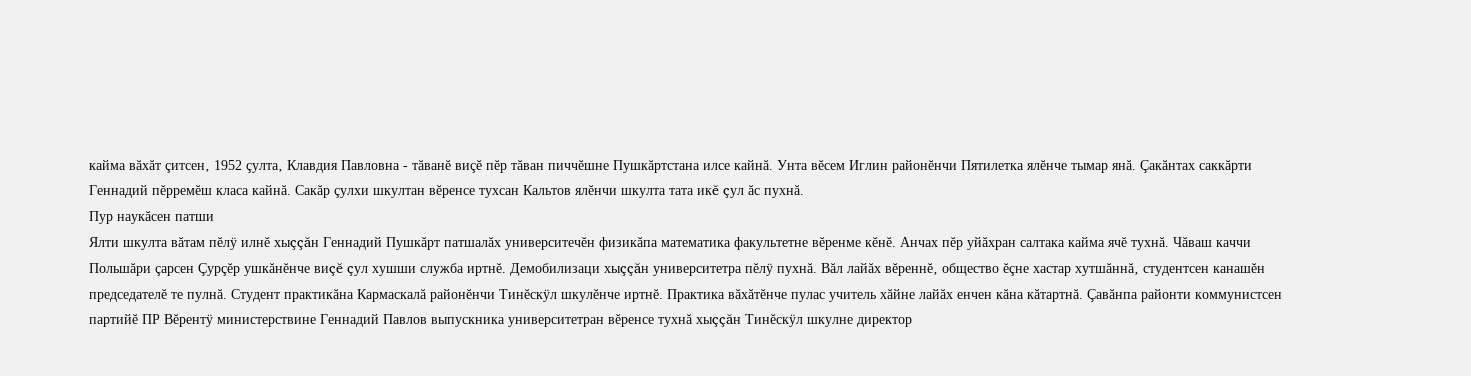кайма вăхăт çитсен‚ 1952 çулта‚ Клавдия Павловна - тăванĕ виçĕ пĕр тăван пиччĕшне Пушкăртстана илсе кайнă. Унта вĕсем Иглин районĕнчи Пятилетка ялĕнче тымар янă. Çакăнтах саккăрти Геннадий пĕрремĕш класа кайнă. Сакăр çулхи шкултан вĕренсе тухсан Кальтов ялĕнчи шкулта тата икĕ çул ăс пухнă.
Пур наукăсен патши
Ялти шкулта вăтам пĕлÿ илнĕ хыççăн Геннадий Пушкăрт патшалăх университечĕн физикăпа математика факультетне вĕренме кĕнĕ. Анчах пĕр уйăхран салтака кайма ячĕ тухнă. Чăваш каччи Польшăри çарсен Çурçĕр ушкăнĕнче виçĕ çул хушши служба иртнĕ. Демобилизаци хыççăн университетра пĕлÿ пухнă. Вăл лайăх вĕреннĕ‚ общество ĕçне хастар хутшăннă‚ студентсен канашĕн председателĕ те пулнă. Студент практикăна Кармаскалă районĕнчи Тинĕскÿл шкулĕнче иртнĕ. Практика вăхăтĕнче пулас учитель хăйне лайăх енчен кăна кăтартнă. Çавăнпа районти коммунистсен партийĕ ПР Вĕрентÿ министерствине Геннадий Павлов выпускника университетран вĕренсе тухнă хыççăн Тинĕскÿл шкулне директор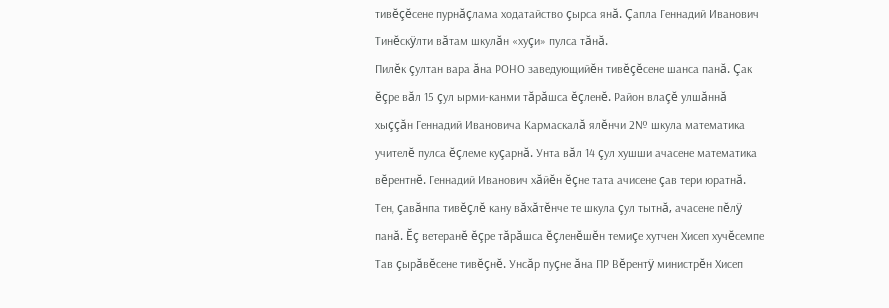тивĕçĕсене пурнăçлама ходатайство çырса янă. Çапла Геннадий Иванович Тинĕскÿлти вăтам шкулăн «хуçи» пулса тăнă.
Пилĕк çултан вара ăна РОНО заведующийĕн тивĕçĕсене шанса панă. Çак ĕçре вăл 15 çул ырми-канми тăрăшса ĕçленĕ. Район влаçĕ улшăннă хыççăн Геннадий Ивановича Кармаскалă ялĕнчи 2№ шкула математика учителĕ пулса ĕçлеме куçарнă. Унта вăл 14 çул хушши ачасене математика вĕрентнĕ. Геннадий Иванович хăйĕн ĕçне тата ачисене çав тери юратнă. Тен‚ çавăнпа тивĕçлĕ кану вăхăтĕнче те шкула çул тытнă‚ ачасене пĕлÿ панă. Ĕç ветеранĕ ĕçре тăрăшса ĕçленĕшĕн темиçе хутчен Хисеп хучĕсемпе Тав çырăвĕсене тивĕçнĕ. Унсăр пуçне ăна ПР Вĕрентÿ министрĕн Хисеп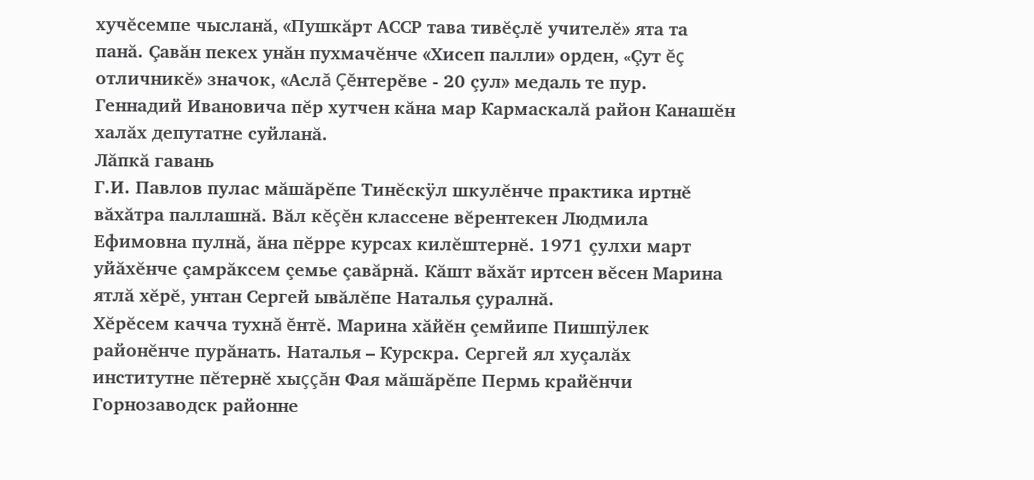хучĕсемпе чысланă‚ «Пушкăрт АССР тава тивĕçлĕ учителĕ» ята та панă. Çавăн пекех унăн пухмачĕнче «Хисеп палли» орден‚ «Çут ĕç отличникĕ» значок‚ «Аслă Çĕнтерĕве - 20 çул» медаль те пур. Геннадий Ивановича пĕр хутчен кăна мар Кармаскалă район Канашĕн халăх депутатне суйланă.
Лăпкă гавань
Г.И. Павлов пулас мăшăрĕпе Тинĕскÿл шкулĕнче практика иртнĕ вăхăтра паллашнă. Вăл кĕçĕн классене вĕрентекен Людмила Ефимовна пулнă, ăна пĕрре курсах килĕштернĕ. 1971 çулхи март уйăхĕнче çамрăксем çемье çавăрнă. Кăшт вăхăт иртсен вĕсен Марина ятлă хĕрĕ‚ унтан Сергей ывăлĕпе Наталья çуралнă.
Хĕрĕсем качча тухнă ĕнтĕ. Марина хăйĕн çемйипе Пишпÿлек районĕнче пурăнать. Наталья – Курскра. Сергей ял хуçалăх институтне пĕтернĕ хыççăн Фая мăшăрĕпе Пермь крайĕнчи Горнозаводск районне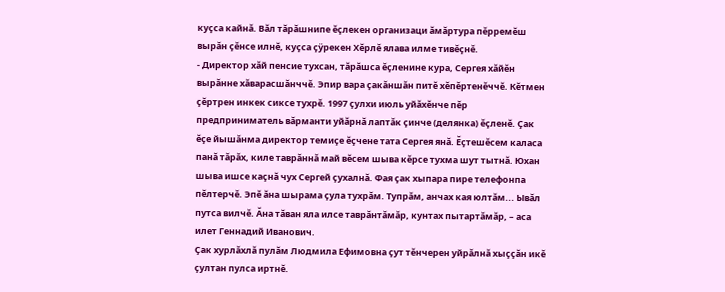куçса кайнă. Вăл тăрăшнипе ĕçлекен организаци ăмăртура пĕрремĕш вырăн çĕнсе илнĕ‚ куçса çÿрекен Хĕрлĕ ялава илме тивĕçнĕ.
- Директор хăй пенсие тухсан, тăрăшса ĕçленине кура, Сергея хăйĕн вырăнне хăварасшăнччĕ. Эпир вара çакăншăн питĕ хĕпĕртенĕччĕ. Кĕтмен çĕртрен инкек сиксе тухрĕ. 1997 çулхи июль уйăхĕнче пĕр предприниматель вăрманти уйăрнă лаптăк çинче (делянка) ĕçленĕ. Çак ĕçе йышăнма директор темиçе ĕçчене тата Сергея янă. Ĕçтешĕсем каласа панă тăрăх‚ киле таврăннă май вĕсем шыва кĕрсе тухма шут тытнă. Юхан шыва ишсе каçнă чух Сергей çухалнă. Фая çак хыпара пире телефонпа пĕлтерчĕ. Эпĕ ăна шырама çула тухрăм. Тупрăм‚ анчах кая юлтăм... Ывăл путса вилчĕ. Ăна тăван яла илсе таврăнтăмăр‚ кунтах пытартăмăр‚ – аса илет Геннадий Иванович.
Çак хурлăхлă пулăм Людмила Ефимовна çут тĕнчерен уйрăлнă хыççăн икĕ çултан пулса иртнĕ.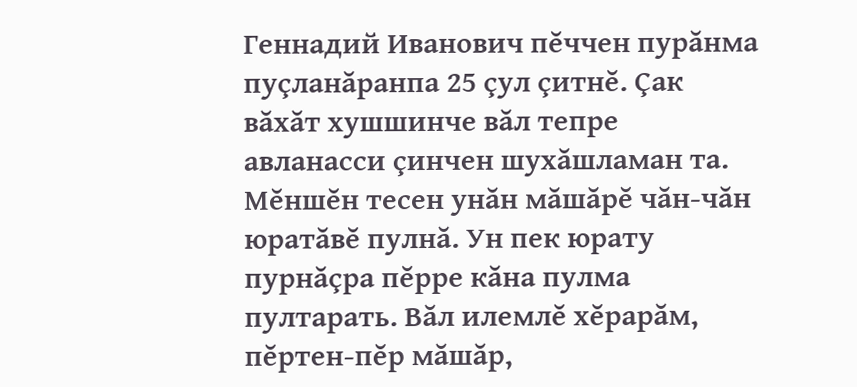Геннадий Иванович пĕччен пурăнма пуçланăранпа 25 çул çитнĕ. Çак вăхăт хушшинче вăл тепре авланасси çинчен шухăшламан та. Мĕншĕн тесен унăн мăшăрĕ чăн-чăн юратăвĕ пулнă. Ун пек юрату пурнăçра пĕрре кăна пулма пултарать. Вăл илемлĕ хĕрарăм‚ пĕртен-пĕр мăшăр‚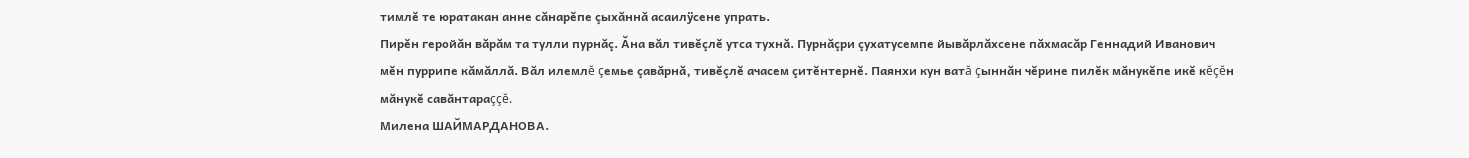тимлĕ те юратакан анне сăнарĕпе çыхăннă асаилÿсене упрать.
Пирĕн геройăн вăрăм та тулли пурнăç. Ăна вăл тивĕçлĕ утса тухнă. Пурнăçри çухатусемпе йывăрлăхсене пăхмасăр Геннадий Иванович мĕн пуррипе кăмăллă. Вăл илемлĕ çемье çавăрнă‚ тивĕçлĕ ачасем çитĕнтернĕ. Паянхи кун ватă çыннăн чĕрине пилĕк мăнукĕпе икĕ кĕçĕн мăнукĕ савăнтараççĕ.
Милена ШАЙМАРДАНОВА.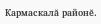Кармаскалă районĕ.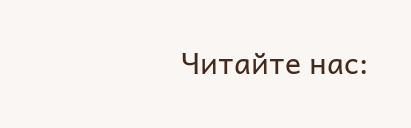Читайте нас: